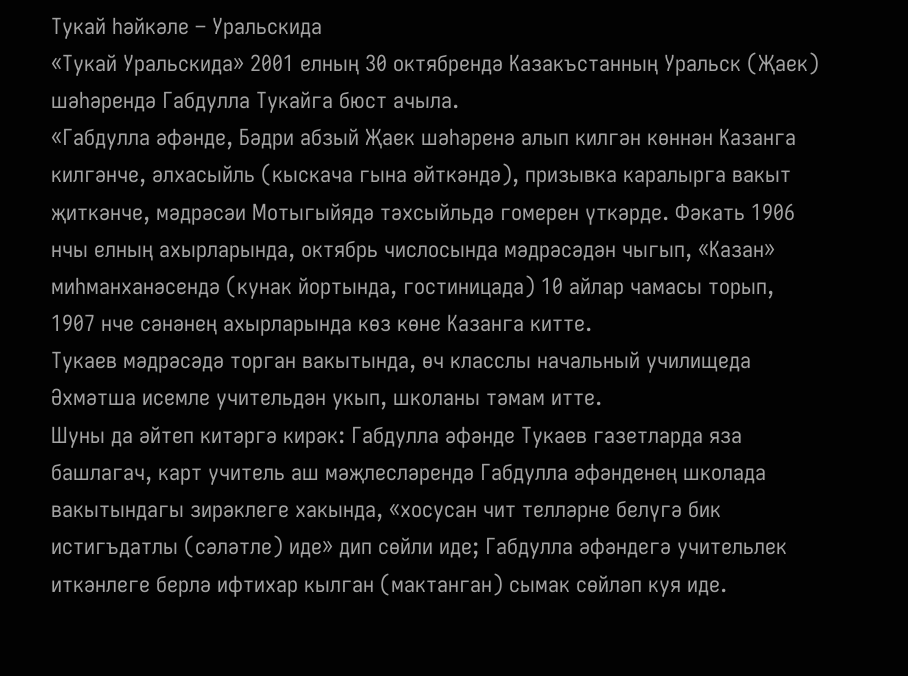Тукай һәйкәле – Уральскида
«Тукай Уральскида» 2001 елның 30 октябрендә Казакъстанның Уральск (Җаек) шәһәрендә Габдулла Тукайга бюст ачыла.
«Габдулла әфәнде, Бәдри абзый Җаек шәһәренә алып килгән көннән Казанга
килгәнче, әлхасыйль (кыскача гына әйткәндә), призывка каралырга вакыт
җиткәнче, мәдрәсәи Мотыгыйядә тәхсыйльдә гомерен үткәрде. Фәкать 1906
нчы елның ахырларында, октябрь числосында мәдрәсәдән чыгып, «Казан»
миһманханәсендә (кунак йортында, гостиницада) 10 айлар чамасы торып,
1907 нче сәнәнең ахырларында көз көне Казанга китте.
Тукаев мәдрәсәдә торган вакытында, өч класслы начальный училищеда
Әхмәтша исемле учительдән укып, школаны тәмам итте.
Шуны да әйтеп китәргә кирәк: Габдулла әфәнде Тукаев газетларда яза
башлагач, карт учитель аш мәҗлесләрендә Габдулла әфәнденең школада
вакытындагы зирәклеге хакында, «хосусан чит телләрне белүгә бик
истигъдатлы (сәләтле) иде» дип сөйли иде; Габдулла әфәндегә учительлек
иткәнлеге берлә ифтихар кылган (мактанган) сымак сөйләп куя иде.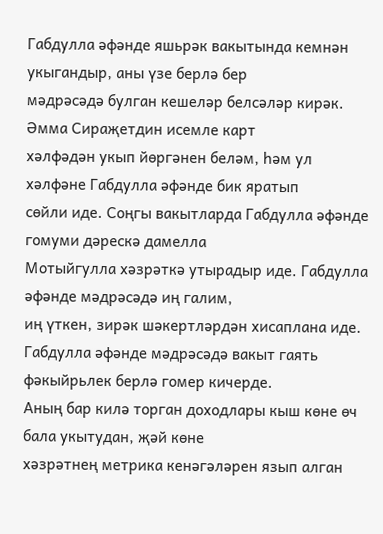Габдулла әфәнде яшьрәк вакытында кемнән укыгандыр, аны үзе берлә бер
мәдрәсәдә булган кешеләр белсәләр кирәк. Әмма Сираҗетдин исемле карт
хәлфәдән укып йөргәнен беләм, һәм ул хәлфәне Габдулла әфәнде бик яратып
сөйли иде. Соңгы вакытларда Габдулла әфәнде гомуми дәрескә дамелла
Мотыйгулла хәзрәткә утырадыр иде. Габдулла әфәнде мәдрәсәдә иң галим,
иң үткен, зирәк шәкертләрдән хисаплана иде.
Габдулла әфәнде мәдрәсәдә вакыт гаять фәкыйрьлек берлә гомер кичерде.
Аның бар килә торган доходлары кыш көне өч бала укытудан, җәй көне
хәзрәтнең метрика кенәгәләрен язып алган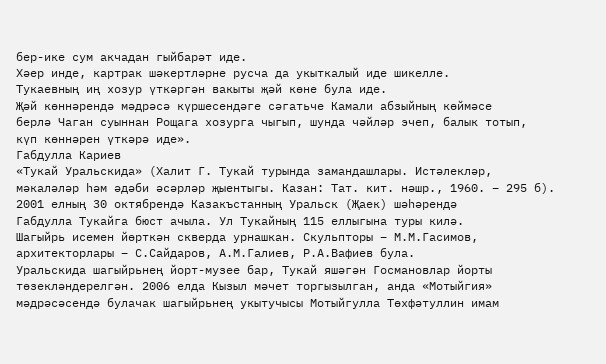бер-ике сум акчадан гыйбарәт иде.
Хәер инде, картрак шәкертләрне русча да укыткалый иде шикелле.
Тукаевның иң хозур үткәргән вакыты җәй көне була иде.
Җәй көннәрендә мәдрәсә күршесендәге сәгатьче Камали абзыйның көймәсе
берлә Чаган суыннан Рощага хозурга чыгып, шунда чәйләр эчеп, балык тотып,
күп көннәрен үткәрә иде».
Габдулла Кариев
«Тукай Уральскида» (Халит Г. Тукай турында замандашлары. Истәлекләр,
мәкаләләр һәм әдәби әсәрләр җыентыгы. Казан: Тат. кит. нәшр., 1960. – 295 б).
2001 елның 30 октябрендә Казакъстанның Уральск (Җаек) шәһәрендә
Габдулла Тукайга бюст ачыла. Ул Тукайның 115 еллыгына туры килә.
Шагыйрь исемен йөрткән скверда урнашкан. Скульпторы – М.М.Гасимов,
архитекторлары – С.Сайдаров, А.М.Галиев, Р.А.Вафиев була.
Уральскида шагыйрьнең йорт-музее бар, Тукай яшәгән Госмановлар йорты
төзекләндерелгән. 2006 елда Кызыл мәчет торгызылган, анда «Мотыйгия»
мәдрәсәсендә булачак шагыйрьнең укытучысы Мотыйгулла Төхфәтуллин имам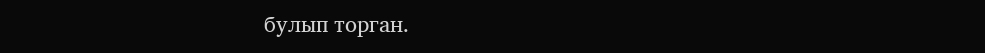булып торган.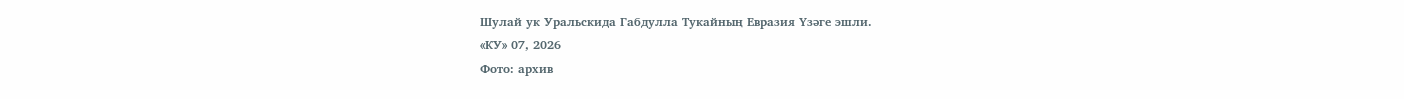Шулай ук Уральскида Габдулла Тукайның Евразия Үзәге эшли.
«КУ» 07, 2026
Фото: архив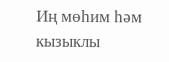Иң мөһим һәм кызыклы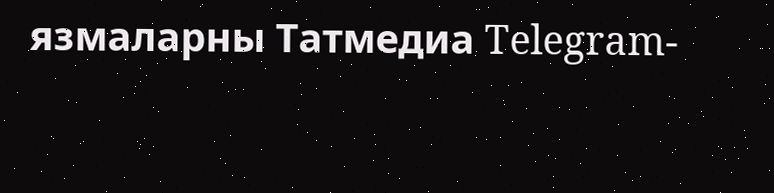язмаларны Татмедиа Telegram-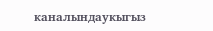каналындаукыгыз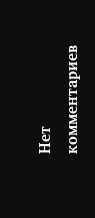Нет комментариев